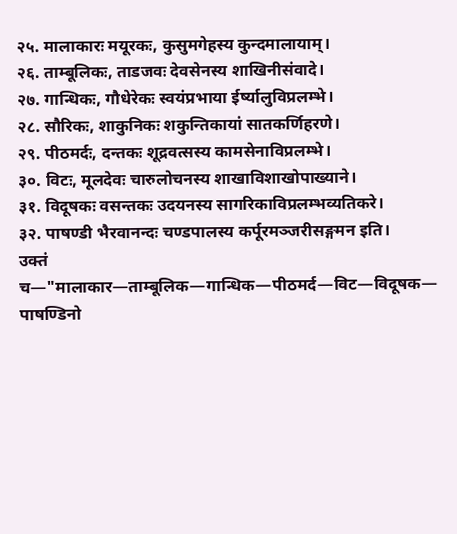२५. मालाकारः मयूरकः, कुसुमगेहस्य कुन्दमालायाम्।
२६. ताम्बूलिकः, ताडजवः देवसेनस्य शाखिनीसंवादे।
२७. गान्धिकः, गौधेरेकः स्वयंप्रभाया ईर्ष्यालुविप्रलम्भे।
२८. सौरिकः, शाकुनिकः शकुन्तिकायां सातकर्णिहरणे।
२९. पीठमर्दः, दन्तकः शूद्रवत्सस्य कामसेनाविप्रलम्भे।
३०. विटः, मूलदेवः चारुलोचनस्य शाखाविशाखोपाख्याने।
३१. विदूषकः वसन्तकः उदयनस्य सागरिकाविप्रलम्भव्यतिकरे।
३२. पाषण्डी भैरवानन्दः चण्डपालस्य कर्पूरमञ्जरीसङ्गमन इति।
उक्तं च—"मालाकार—ताम्बूलिक—गान्धिक—पीठमर्द—विट—विदूषक— पाषण्डिनो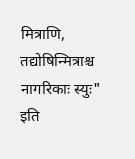मित्राणि, तद्योषिन्मित्राश्च नागरिकाः स्युः" इति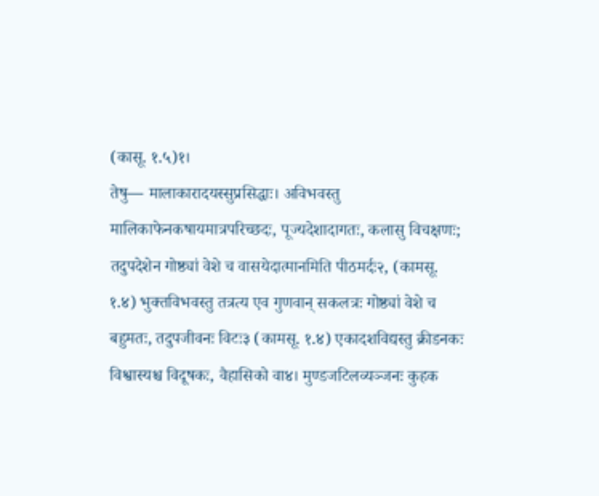(कासू. १.५)१।
तेषु— मालाकारादयस्सुप्रसिद्धाः। अविभवस्तु मालिकाफेनकषायमात्रपरिच्छदः, पूज्यदेशादागतः, कलासु विचक्षणः; तदुपदेशेन गोष्ठ्यां वेशे च वासयेदात्मानमिति पीठमर्दः२, (कामसू. १.४) भुक्तविभवस्तु तत्रत्य एव गुणवान् सकलत्रः गोष्ठ्यां वेशे च बहुमतः, तदुपजीवनः विटः३ (कामसू. १.४) एकादशविद्यस्तु क्रीडनकः विश्वास्यश्च विदूषकः, वैहासिको वा४। मुण्डजटिलव्यञ्जनः कुहक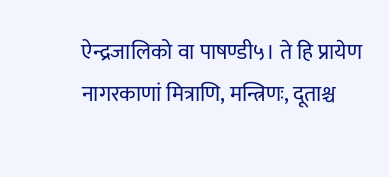ऐन्द्रजालिको वा पाषण्डी५। ते हि प्रायेण नागरकाणां मित्राणि, मन्त्रिणः, दूताश्च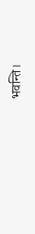भवन्ति।